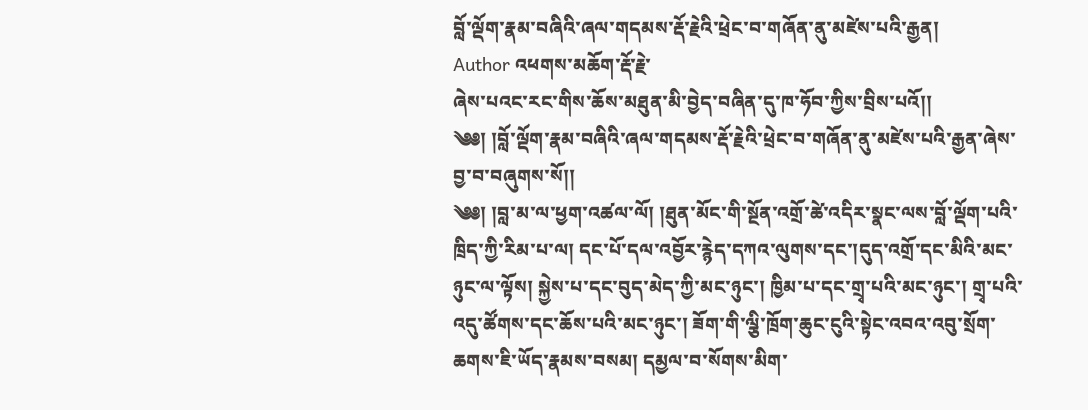བློ་ལྡོག་རྣམ་བཞིའི་ཞལ་གདམས་རྡོ་རྗེའི་ཕྲེང་བ་གཞོན་ནུ་མཛེས་པའི་རྒྱན།
Author འཕགས་མཆོག་རྡོ་རྗེ་
ཞེས་པའང་རང་གིས་ཆོས་མཐུན་མི་བྱེད་བཞིན་དུ་ཁ་ཧོབ་ཀྱིས་བྲིས་པའོ།།
༄༅། །བློ་ལྡོག་རྣམ་བཞིའི་ཞལ་གདམས་རྡོ་རྗེའི་ཕྲེང་བ་གཞོན་ནུ་མཛེས་པའི་རྒྱན་ཞེས་བྱ་བ་བཞུགས་སོ།།
༄༅། །བླ་མ་ལ་ཕྱག་འཚལ་ལོ། །ཐུན་མོང་གི་སྔོན་འགྲོ་ཚེ་འདིར་སྣང་ལས་བློ་ལྡོག་པའི་ཁྲིད་ཀྱི་རིམ་པ་ལ། དང་པོ་དལ་འབྱོར་རྙེད་དཀའ་ལུགས་དང་།དུད་འགྲོ་དང་མིའི་མང་ཉུང་ལ་ལྟོས། སྐྱེས་པ་དང་བུད་མེད་ཀྱི་མང་ཉུང་། ཁྱིམ་པ་དང་གྲྭ་པའི་མང་ཉུང་། གྲྭ་པའི་འདུ་ཚོགས་དང་ཆོས་པའི་མང་ཉུང་། ཟོག་གི་ལྕི་ཁྲོག་ཆུང་ངུའི་སྟེང་འབའ་འབུ་སྲོག་ཆགས་ཇི་ཡོད་རྣམས་བསམ། དམྱལ་བ་སོགས་མིག་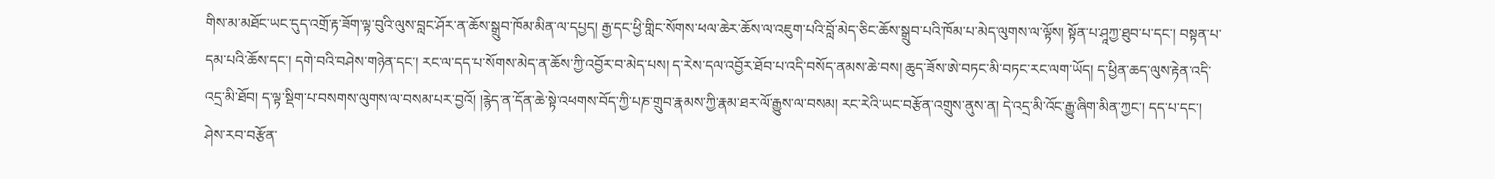གིས་མ་མཐོང་ཡང་དུད་འགྲོ་རྟ་ཟོག་ལྟ་བུའི་ལུས་བླང་ཤོར་ན་ཆོས་སྒྲུབ་ཁོམ་མིན་ལ་དཔྱད། རྒྱ་དང་ཕྱི་གླིང་སོགས་ཕལ་ཆེར་ཆོས་ལ་འཇུག་པའི་བློ་མེད་ཅིང་ཆོས་སྒྲུབ་པའི་ཁོམ་པ་མེད་ལུགས་ལ་ལྟོས། སྟོན་པ་ཤཱཀྱ་ཐུབ་པ་དང་། བསྟན་པ་དམ་པའི་ཆོས་དང་། དགེ་བའི་བཤེས་གཉེན་དང་། རང་ལ་དད་པ་སོགས་མེད་ན་ཆོས་ཀྱི་འབྱོར་བ་མེད་པས། ད་རེས་དལ་འབྱོར་ཐོབ་པ་འདི་བསོད་ནམས་ཆེ་བས། ཆུད་ཟོས་ཨེ་བཏང་མི་བཏང་རང་ལག་ཡོད། ད་ཕྱིན་ཆད་ལུས་རྟེན་འདི་འདྲ་མི་ཐོབ། ད་ལྟ་སྡིག་པ་བསགས་ལུགས་ལ་བསམ་པར་བྱའོ། །རྙེད་ན་དོན་ཆེ་སྟེ་འཕགས་བོད་ཀྱི་པཎ་གྲུབ་རྣམས་ཀྱི་རྣམ་ཐར་ལོ་རྒྱུས་ལ་བསམ། རང་རེའི་ཡང་བརྩོན་འགྲུས་ནུས་ན། དེ་འདྲ་མི་འོང་རྒྱུ་ཞིག་མིན་ཀྱང་། དད་པ་དང་། ཤེས་རབ་བརྩོན་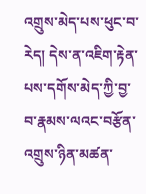འགྲུས་མེད་པས་ཕུང་བ་རེད། དེས་ན་འཇིག་རྟེན་པས་དགོས་མེད་ཀྱི་བྱ་བ་རྣམས་ལའང་བརྩོན་འགྲུས་ཉིན་མཚན་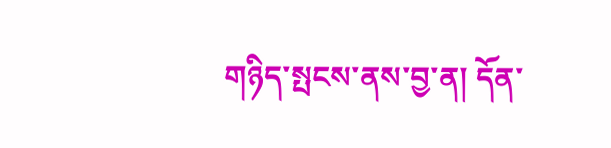གཉིད་སྤངས་ནས་བྱ་ན། དོན་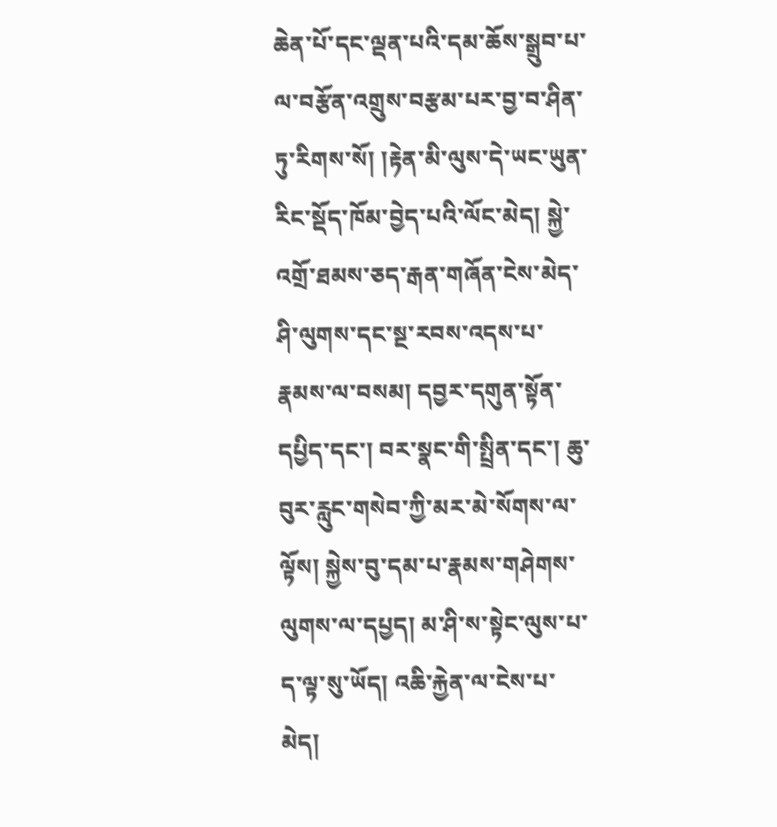ཆེན་པོ་དང་ལྡན་པའི་དམ་ཆོས་སྒྲུབ་པ་ལ་བརྩོན་འགྲུས་བརྩམ་པར་བྱ་བ་ཤིན་ཏུ་རིགས་སོ། །རྟེན་མི་ལུས་དེ་ཡང་ཡུན་རིང་སྡོད་ཁོམ་བྱེད་པའི་ལོང་མེད། སྐྱེ་འགྲོ་ཐམས་ཅད་རྒན་གཞོན་ངེས་མེད་ཤི་ལུགས་དང་སྔ་རབས་འདས་པ་རྣམས་ལ་བསམ། དབྱར་དགུན་སྟོན་དཔྱིད་དང་། བར་སྣང་གི་སྤྲིན་དང་། ཆུ་བུར་རླུང་གསེབ་ཀྱི་མར་མེ་སོགས་ལ་ལྟོས། སྐྱེས་བུ་དམ་པ་རྣམས་གཤེགས་ལུགས་ལ་དཔྱད། མ་ཤི་ས་སྟེང་ལུས་པ་ད་ལྟ་སུ་ཡོད། འཆི་རྐྱེན་ལ་ངེས་པ་མེད།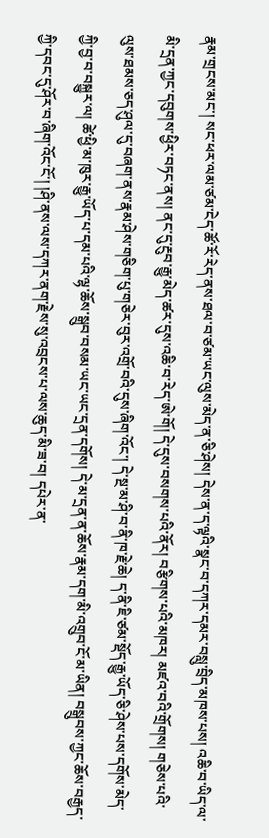རྣམ་གྲངས་མང་། སང་ཕར་ལམ་ཙམ་ངེད་ཚོ་རོ་རེད་ནས་ཐལ་བ་ཙམ་ཡང་ལུས་མེད་ན་ཅི་ཤེས། དེས་ན་ད་ལྟའི་སྣང་བ་དཀར་དམར་བསླུ་བྲིད་མཁས་པས། འཆི་བ་ཡིད་ལ་མི་དྲན་ཀྱང་དབུགས་ཕྱིར་བཏང་ནས། ནང་དུ་རྔུབ་རྒྱུ་མེད་ཚར་དུས་འཆི་བ་རེད་ཨེ་གོ། དེ་དུས་བསགས་པའི་ནོར། བརྩིགས་པའི་མཁར། མཛའ་བའི་གྲོགས། གཅེས་པའི་ལུས་ཐམས་ཅད་ཤུལ་དུ་བཞག་ནས་རྣམ་ཤེས་གཅིག་པུ་གཅེར་བུར་འགྲོ་བའི་དུས་ཞིག་འོང་། དེ་སྔ་མ་ཤི་བ་ནི་ཁ་རྗེ་ཆེ། ད་ནི་ཇི་ཙམ་སྡོད་རྒྱུ་ཡོད་ཅི་ཤེས་པས་དགོས་མེད་ཀྱི་བྱ་བ་བསྐྱུར་ལ། ཚེ་ཕྱི་མ་ཁུར་རྒྱུ་ཡོད་པ་དམ་པའི་ལྷ་ཆོས་སྒྲུབ་བསམ་ཡང་ཡང་དྲན་དགོས། དེ་མ་དྲན་ན་ཆོས་རྣམ་དག་མི་འགྲུབ་ངོ་མ་ཡིན། བསྒྲུབས་ཀྱང་ཆོས་བརྒྱད་ཀྱི་དབང་དུ་ཤོར་བ་ཞིག་འོང་ངོ་། །ཤི་ནས་ལས་དཀར་ནག་རྗེས་སུ་འབྲངས་པ་ལས་ཆུད་མི་ཟ་བ། དཔེར་ན་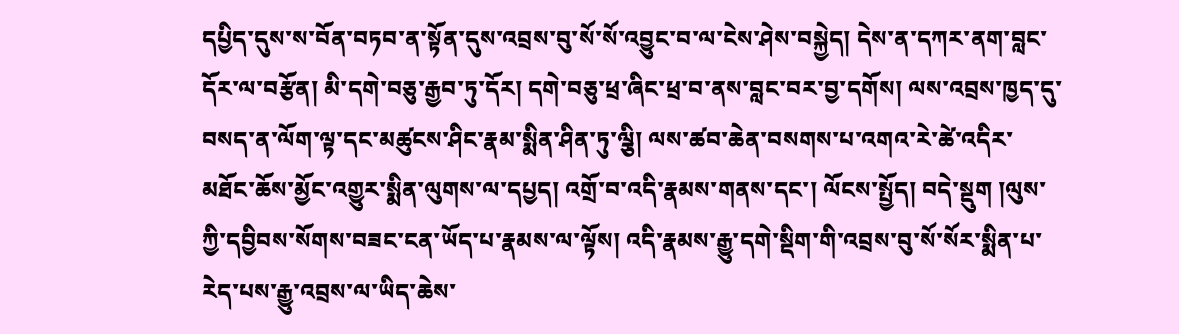དཔྱིད་དུས་ས་བོན་བཏབ་ན་སྟོན་དུས་འབྲས་བུ་སོ་སོ་འབྱུང་བ་ལ་ངེས་ཤེས་བསྐྱེད། དེས་ན་དཀར་ནག་བླང་དོར་ལ་བརྩོན། མི་དགེ་བཅུ་རྒྱབ་ཏུ་དོར། དགེ་བཅུ་ཕྲ་ཞིང་ཕྲ་བ་ནས་བླང་བར་བྱ་དགོས། ལས་འབྲས་ཁྱད་དུ་བསད་ན་ལོག་ལྟ་དང་མཚུངས་ཤིང་རྣམ་སྨིན་ཤིན་ཏུ་ལྕི། ལས་ཚབ་ཆེན་བསགས་པ་འགའ་རེ་ཚེ་འདིར་མཐོང་ཆོས་མྱོང་འགྱུར་སྨིན་ལུགས་ལ་དཔྱད། འགྲོ་བ་འདི་རྣམས་གནས་དང་། ལོངས་སྤྱོད། བདེ་སྡུག །ལུས་ཀྱི་དབྱིབས་སོགས་བཟང་ངན་ཡོད་པ་རྣམས་ལ་ལྟོས། འདི་རྣམས་རྒྱུ་དགེ་སྡིག་གི་འབྲས་བུ་སོ་སོར་སྨིན་པ་རེད་པས་རྒྱུ་འབྲས་ལ་ཡིད་ཆེས་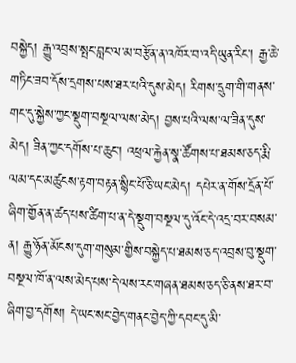བསྐྱེད། རྒྱུ་འབྲས་སྤང་བླང་ལ་མ་བརྩོན་ན་འཁོར་བ་འདི་ཡུན་རིང་། རྒྱ་ཆེ་གཏིང་ཟབ་དོས་དྲགས་པས་ཐར་པའི་དུས་མེད། རིགས་དྲུག་གི་གནས་གང་དུ་སྐྱེས་ཀྱང་སྡུག་བསྔལ་ལས་མེད། བྱས་པའི་ལས་ལ་ཟིན་དུས་མེད། ཟིན་ཀྱང་དགོས་པ་ཆུང་། འཕྲལ་རྐྱེན་སྣ་ཚོགས་པ་ཐམས་ཅད་རྨི་ལམ་དང་མཚུངས་རྟག་བརྟན་སྙིང་པོ་ཅི་ཡང་མེད། དཔེར་ན་གོས་དྲོན་པོ་ཞིག་གྱོན་ན་ཚད་པས་ཚིག་པ་ན་དེ་སྡུག་བསྔལ་དུ་འོང་དེ་འདྲ་བར་བསམ་ན། རྒྱུ་ཉོན་མོངས་དུག་གསུམ་གྱིས་བསྐྱེད་པ་ཐམས་ཅད་འབྲས་བུ་སྡུག་བསྔལ་ཁོ་ན་ལས་མེད་པས་དེ་ལས་རང་གཞན་ཐམས་ཅད་ཅི་ནས་ཐར་བ་ཞིག་བྱ་དགོས། དེ་ཡང་སང་བྱེད་གནང་བྱེད་ཀྱི་དབང་དུ་མི་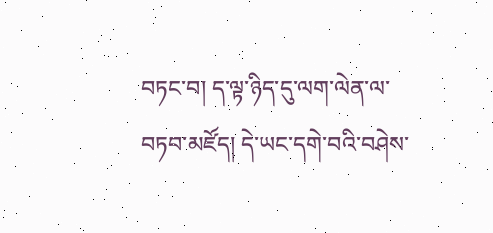བཏང་བ། ད་ལྟ་ཉིད་དུ་ལག་ལེན་ལ་བཏབ་མཛོད། དེ་ཡང་དགེ་བའི་བཤེས་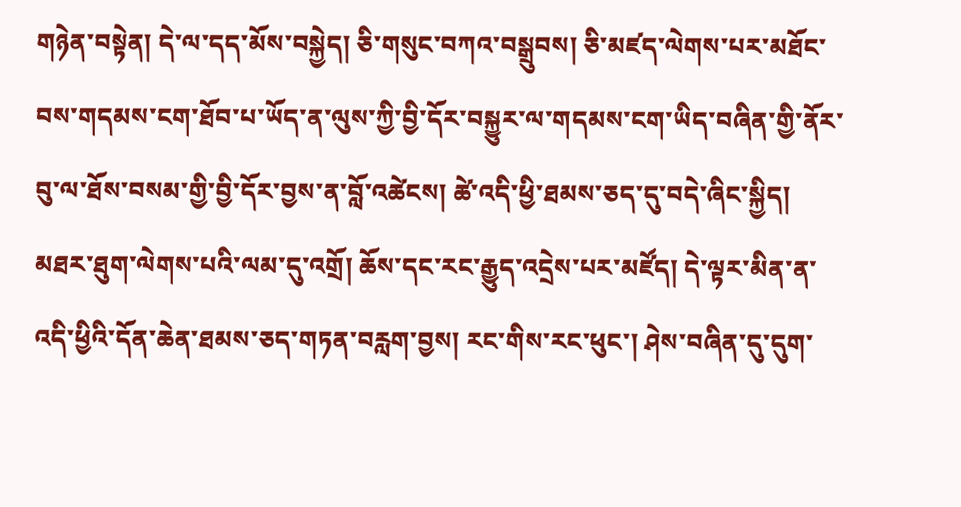གཉེན་བསྟེན། དེ་ལ་དད་མོས་བསྐྱེད། ཅི་གསུང་བཀའ་བསྒྲུབས། ཅི་མཛད་ལེགས་པར་མཐོང་བས་གདམས་ངག་ཐོབ་པ་ཡོད་ན་ལུས་ཀྱི་བྱི་དོར་བསྐྱུར་ལ་གདམས་ངག་ཡིད་བཞིན་གྱི་ནོར་བུ་ལ་ཐོས་བསམ་གྱི་བྱི་དོར་བྱས་ན་བློ་འཚེངས། ཚེ་འདི་ཕྱི་ཐམས་ཅད་དུ་བདེ་ཞིང་སྐྱིད། མཐར་ཐུག་ལེགས་པའི་ལམ་དུ་འགྲོ། ཆོས་དང་རང་རྒྱུད་འདྲེས་པར་མཛོད། དེ་ལྟར་མིན་ན་འདི་ཕྱིའི་དོན་ཆེན་ཐམས་ཅད་གཏན་བརླག་བྱས། རང་གིས་རང་ཕུང་། ཤེས་བཞིན་དུ་དུག་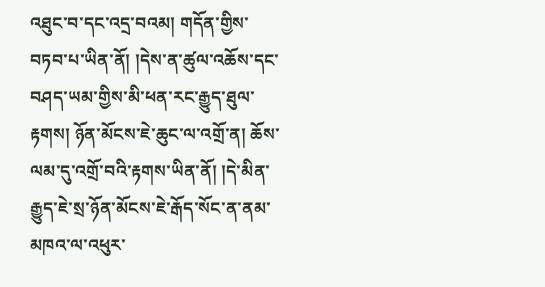འཐུང་བ་དང་འདྲ་བའམ། གདོན་གྱིས་བཏབ་པ་ཡིན་ནོ། །དེས་ན་ཚུལ་འཆོས་དང་བཤད་ཡམ་གྱིས་མི་ཕན་རང་རྒྱུད་ཐུལ་རྟགས། ཉོན་མོངས་ཇེ་ཆུང་ལ་འགྲོ་ན། ཆོས་ལམ་དུ་འགྲོ་བའི་རྟགས་ཡིན་ནོ། །དེ་མིན་རྒྱུད་ཇེ་སྲ་ཉོན་མོངས་ཇེ་རྒོད་སོང་ན་ནམ་མཁའ་ལ་འཕུར་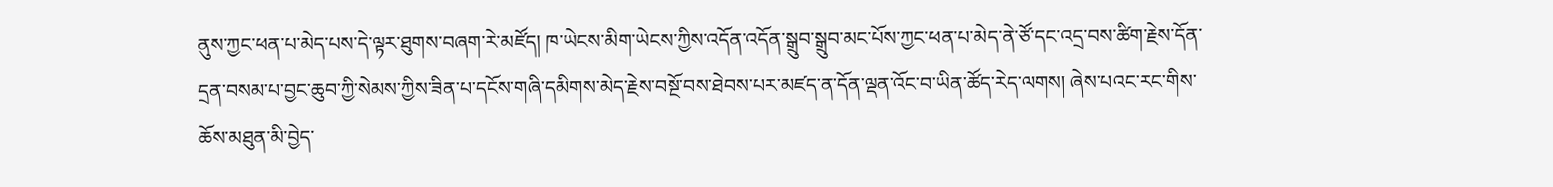ནུས་ཀྱང་ཕན་པ་མེད་པས་དེ་ལྟར་ཐུགས་བཞག་རེ་མཛོད། ཁ་ཡེངས་མིག་ཡེངས་ཀྱིས་འདོན་འདོན་སྒྲུབ་སྒྲུབ་མང་པོས་ཀྱང་ཕན་པ་མེད་ནེ་ཙོ་དང་འདྲ་བས་ཚིག་རྗེས་དོན་དྲན་བསམ་པ་བྱང་ཆུབ་ཀྱི་སེམས་ཀྱིས་ཟིན་པ་དངོས་གཞི་དམིགས་མེད་རྗེས་བསྔོ་བས་ཐེབས་པར་མཛད་ན་དོན་ལྡན་འོང་བ་ཡིན་ཚོད་རེད་ལགས། ཞེས་པའང་རང་གིས་ཆོས་མཐུན་མི་བྱེད་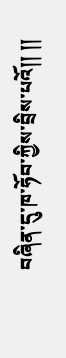བཞིན་དུ་ཁ་ཧོབ་ཀྱིས་བྲིས་པའོ།། །།